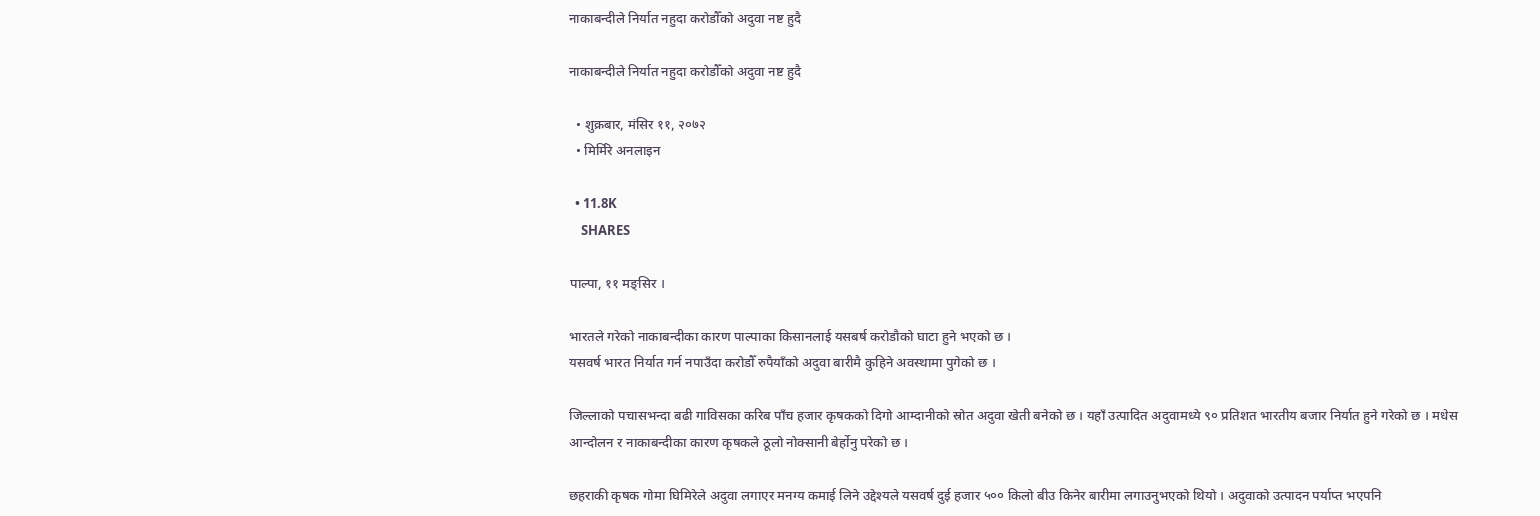नाकाबन्दीले निर्यात नहुदा करोडौँको अदुवा नष्ट हुदै

नाकाबन्दीले निर्यात नहुदा करोडौँको अदुवा नष्ट हुदै

  • शुक्रबार, मंसिर ११, २०७२
  • मिर्मिरे अनलाइन

  • 11.8K
    SHARES

पाल्पा, ११ मङ्सिर ।

भारतले गरेको नाकाबन्दीका कारण पाल्पाका किसानलाई यसबर्ष करोडौको घाटा हुने भएको छ ।
यसवर्ष भारत निर्यात गर्न नपाउँदा करोडौँ रुपैयाँको अदुवा बारीमै कुहिने अवस्थामा पुगेको छ ।

जिल्लाको पचासभन्दा बढी गाविसका करिब पाँच हजार कृषकको दिगो आम्दानीको स्रोत अदुवा खेती बनेको छ । यहाँ उत्पादित अदुवामध्ये ९० प्रतिशत भारतीय बजार निर्यात हुने गरेको छ । मधेस आन्दोलन र नाकाबन्दीका कारण कृषकले ठूलो नोक्सानी बेर्होनु परेको छ ।

छहराकी कृषक गोमा घिमिरेले अदुवा लगाएर मनग्य कमाई लिने उद्देश्यले यसवर्ष दुई हजार ५०० किलो बीउ किनेर बारीमा लगाउनुभएको थियो । अदुवाको उत्पादन पर्याप्त भएपनि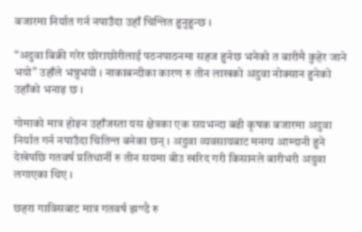बजारमा निर्यात गर्न नपाउँदा उहाँ चिन्तित हुनुहुन्छ ।

“अदुवा बिक्री गरेर छोराछोरीलाई पठनपाठनमा सहज हुनेछ भनेको त बारीमै कुहेर जाने भयो” उहाँले भन्नुभयो । नाकाबन्दीका कारण रु तीन लाखको अदुवा नोक्सान हुनेको उहाँको भनाइ छ ।

गोमाको मात्र होइन उहाँजस्ता यस क्षेत्रका एक सयभन्दा बढी कृषक बजारमा अदुवा निर्यात गर्न नपाउँदा चितिन्त बनेका छन् । अदुवा व्यवसायबाट मनग्य आम्दानी हुने देखेपछि गतवर्ष प्रतिधार्नी रु तीन सयमा बीउ खरिद गरी किसानले बारीभरी अदुवा लगाएका थिए ।

छहरा गाविसबाट मात्र गतवर्ष झण्डै रु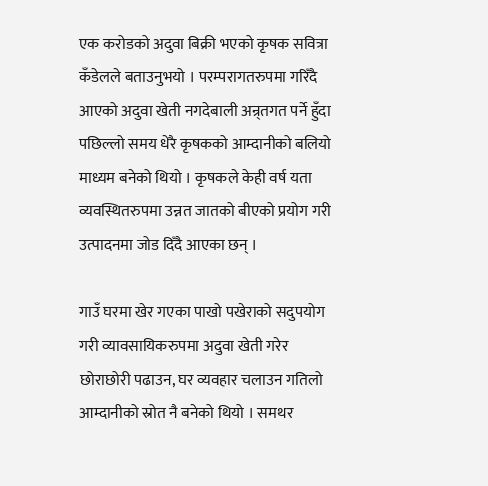एक करोडको अदुवा बिक्री भएको कृषक सवित्रा कँडेलले बताउनुभयो । परम्परागतरुपमा गरिँदै आएको अदुवा खेती नगदेबाली अन्र्तगत पर्ने हुँदा पछिल्लो समय धेरै कृषकको आम्दानीको बलियो माध्यम बनेको थियो । कृषकले केही वर्ष यता व्यवस्थितरुपमा उन्नत जातको बीएको प्रयोग गरी उत्पादनमा जोड दिँदै आएका छन् ।

गाउँ घरमा खेर गएका पाखो पखेराको सदुपयोग गरी व्यावसायिकरुपमा अदुवा खेती गरेर छोराछोरी पढाउन, घर व्यवहार चलाउन गतिलो आम्दानीको स्रोत नै बनेको थियो । समथर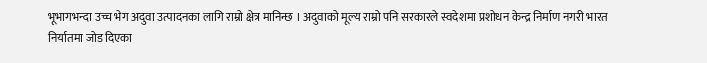भूभागभन्दा उच्च भेग अदुवा उत्पादनका लागि राम्रो क्षेत्र मानिन्छ । अदुवाको मूल्य राम्रो पनि सरकारले स्वदेशमा प्रशोधन केन्द्र निर्माण नगरी भारत निर्यातमा जोड दिएका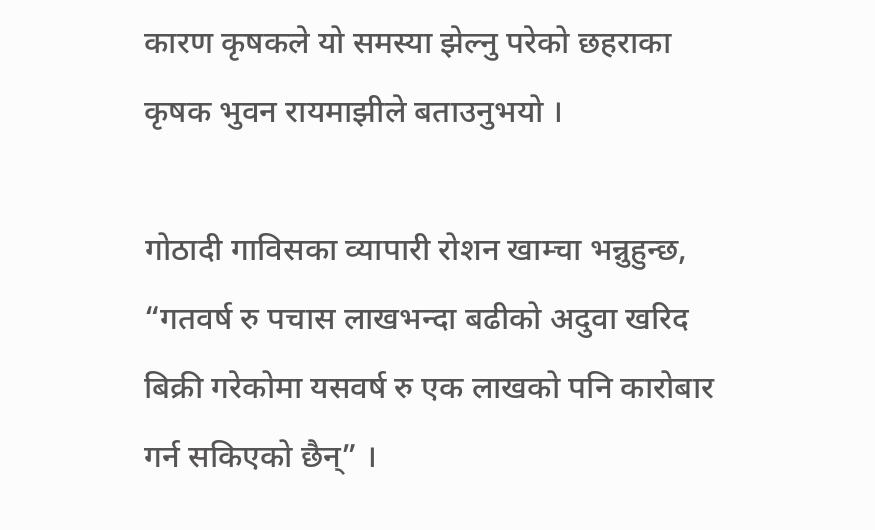कारण कृषकले यो समस्या झेल्नु परेको छहराका कृषक भुवन रायमाझीले बताउनुभयो ।

गोठादी गाविसका व्यापारी रोशन खाम्चा भन्नुहुन्छ, “गतवर्ष रु पचास लाखभन्दा बढीको अदुवा खरिद बिक्री गरेकोमा यसवर्ष रु एक लाखको पनि कारोबार गर्न सकिएको छैन्” ।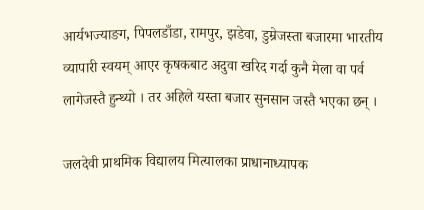आर्यभज्याङग, पिपलडाँडा, रामपुर, झडेवा, डुम्रेजस्ता बजारमा भारतीय व्यापारी स्वयम् आएर कृषकबाट अदुवा खरिद गर्दा कुनै मेला वा पर्व लागेजस्तै हुन्थ्यो । तर अहिले यस्ता बजार सुनसान जस्तै भएका छन् ।

जलदेवी प्राथमिक विद्यालय मित्यालका प्राधानाध्यापक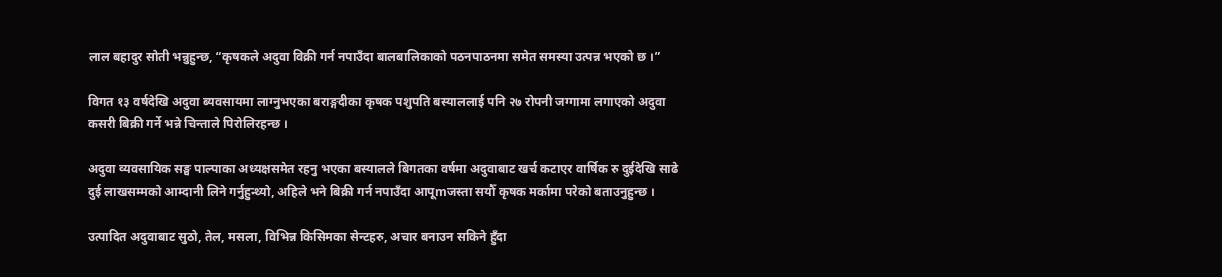लाल बहादुर सोती भन्नुहुन्छ, “कृषकले अदुवा विक्री गर्न नपाउँदा बालबालिकाको पठनपाठनमा समेत समस्या उत्पन्न भएको छ ।”

विगत १३ वर्षदेखि अदुवा ब्यवसायमा लाग्नुभएका बराङ्गदीका कृषक पशुपति बस्याललाई पनि २७ रोपनी जग्गामा लगाएको अदुवा कसरी बिक्री गर्ने भन्ने चिन्ताले पिरोलिरहन्छ ।

अदुवा व्यवसायिक सङ्घ पाल्पाका अध्यक्षसमेत रहनु भएका बस्यालले बिगतका वर्षमा अदुवाबाट खर्च कटाएर वार्षिक रु दुईदेखि साढे दुई लाखसम्मको आम्दानी लिने गर्नुहुन्थ्यो, अहिले भने बिक्री गर्न नपाउँदा आपूmजस्ता सयौँ कृषक मर्कामा परेको बताउनुहुन्छ ।

उत्पादित अदुवाबाट सुठो, तेल, मसला, विभिन्न किसिमका सेन्टहरु, अचार बनाउन सकिने हुँदा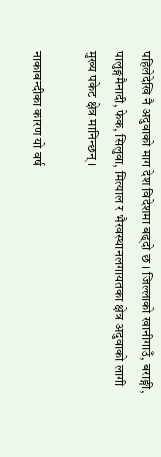पहिलेदेखि नै अदुवाको माग देश विदेशमा बढ्दो छ । जिल्लाको खानीगाउँ, बराङ्गी, पालुङ्गमैनादी, फेक, सिलुवा, मित्याल र भैरवस्थानलगायतका क्षेत्र अदुवाको लागी मुख्य पकेट क्षेत्र मानिन्छन् ।

नाकाबन्दीका कारण यो वर्ष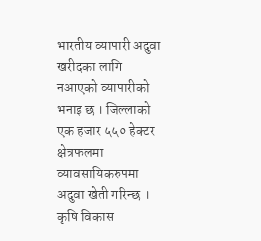भारतीय व्यापारी अदुवा खरीदका लागि नआएको व्यापारीको भनाइ छ । जिल्लाको एक हजार ५५० हेक्टर क्षेत्रफलमा व्यावसायिकरुपमा अदुवा खेती गरिन्छ । कृषि विकास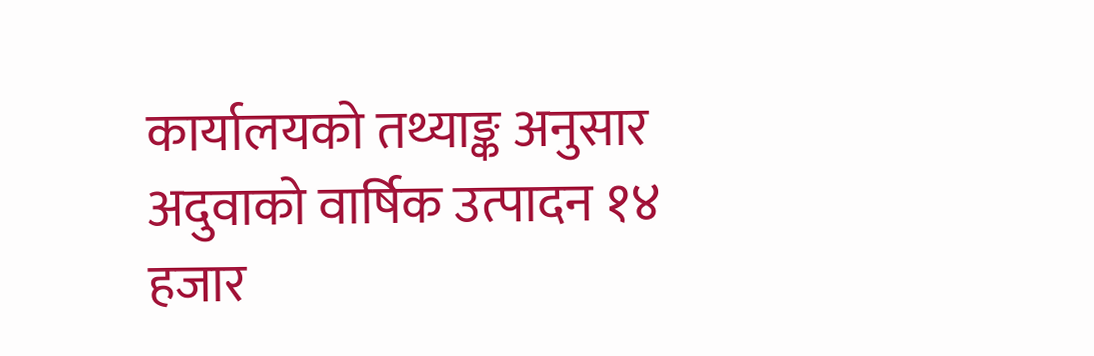कार्यालयको तथ्याङ्क अनुसार अदुवाको वार्षिक उत्पादन १४ हजार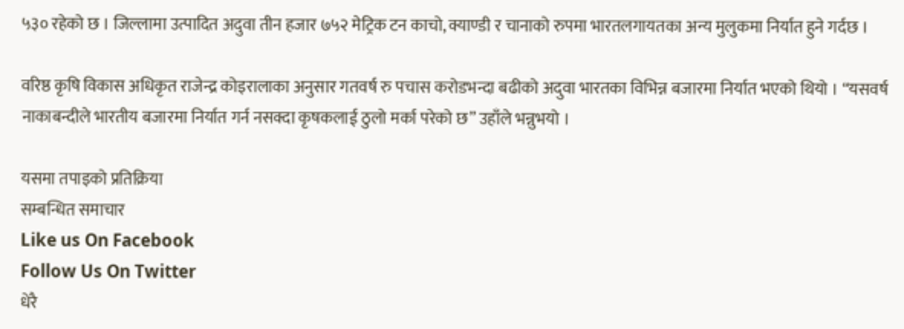५३० रहेको छ । जिल्लामा उत्पादित अदुवा तीन हजार ७५२ मेट्रिक टन काचो, क्याण्डी र चानाको रुपमा भारतलगायतका अन्य मुलुकमा निर्यात हुने गर्दछ ।

वरिष्ठ कृषि विकास अधिकृत राजेन्द्र कोइरालाका अनुसार गतवर्ष रु पचास करोडभन्दा बढीको अदुवा भारतका विभिन्न बजारमा निर्यात भएको थियो । “यसवर्ष नाकाबन्दीले भारतीय बजारमा निर्यात गर्न नसक्दा कृषकलाई ठुलो मर्का परेको छ” उहाँले भन्नुभयो ।

यसमा तपाइको प्रतिक्रिया
सम्बन्धित समाचार
Like us On Facebook
Follow Us On Twitter
धेरै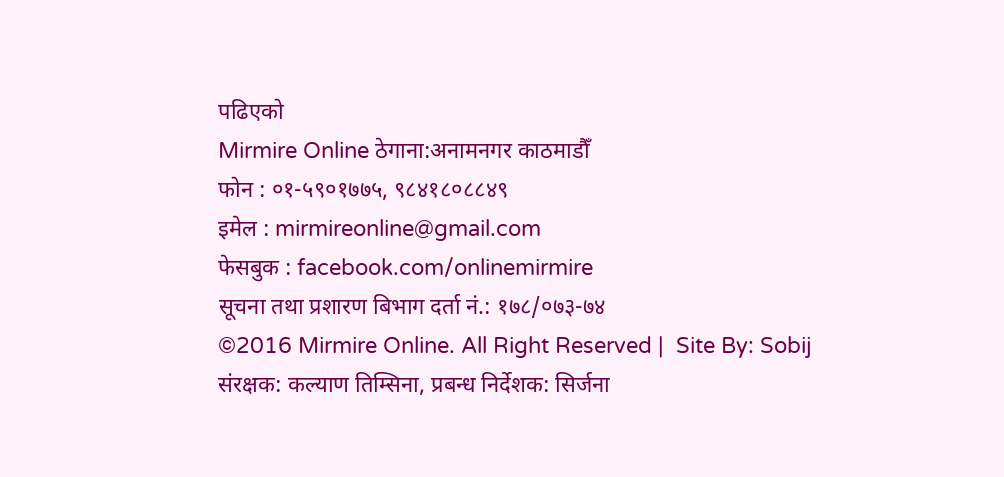पढिएको
Mirmire Online ठेगाना:अनामनगर काठमाडौँ
फोन : ०१-५९०१७७५, ९८४१८०८८४९
इमेल : mirmireonline@gmail.com
फेसबुक : facebook.com/onlinemirmire
सूचना तथा प्रशारण बिभाग दर्ता नं.: १७८/०७३-७४
©2016 Mirmire Online. All Right Reserved |  Site By: Sobij
संरक्षक: कल्याण तिम्सिना, प्रबन्ध निर्देशक: सिर्जना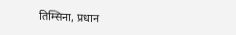तिम्सिना, प्रधान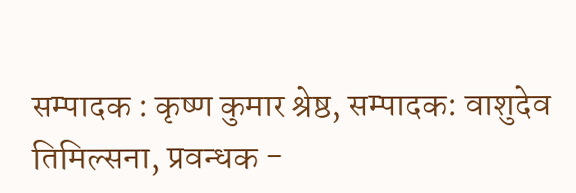सम्पादक : कृष्ण कुमार श्रेष्ठ, सम्पादक: वाशुदेव तिमिल्सना, प्रवन्धक -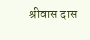श्रीवास दास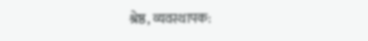श्रेष्ठ, व्यवस्थापक: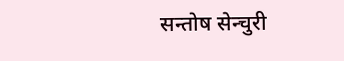सन्तोष सेन्चुरी